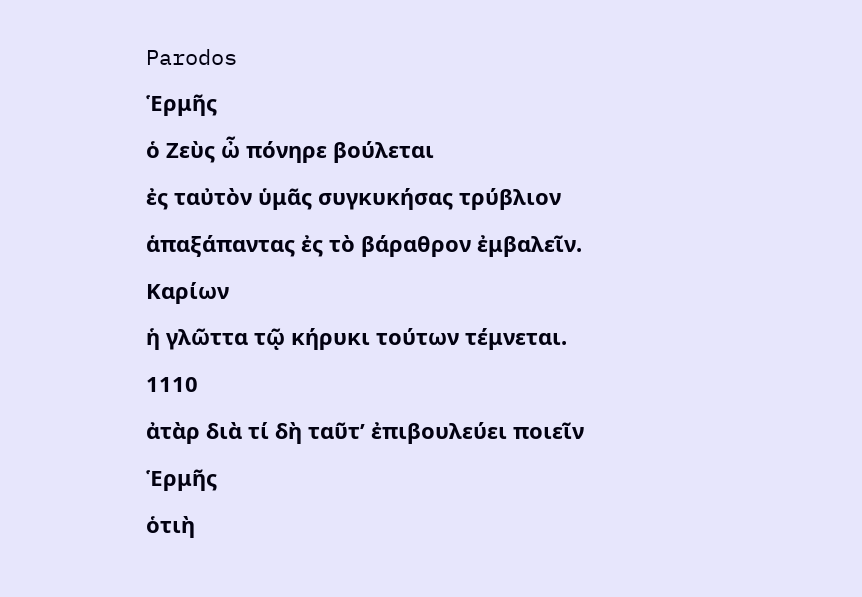Parodos
Ἑρμῆς
ὁ Ζεὺς ὦ πόνηρε βούλεται
ἐς ταὐτὸν ὑμᾶς συγκυκήσας τρύβλιον
ἁπαξάπαντας ἐς τὸ βάραθρον ἐμβαλεῖν.
Καρίων
ἡ γλῶττα τῷ κήρυκι τούτων τέμνεται.
1110
ἀτὰρ διὰ τί δὴ ταῦτʼ ἐπιβουλεύει ποιεῖν
Ἑρμῆς
ὁτιὴ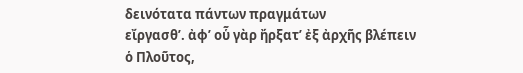δεινότατα πάντων πραγμάτων
εἴργασθʼ. ἀφʼ οὗ γὰρ ἤρξατʼ ἐξ ἀρχῆς βλέπειν
ὁ Πλοῦτος,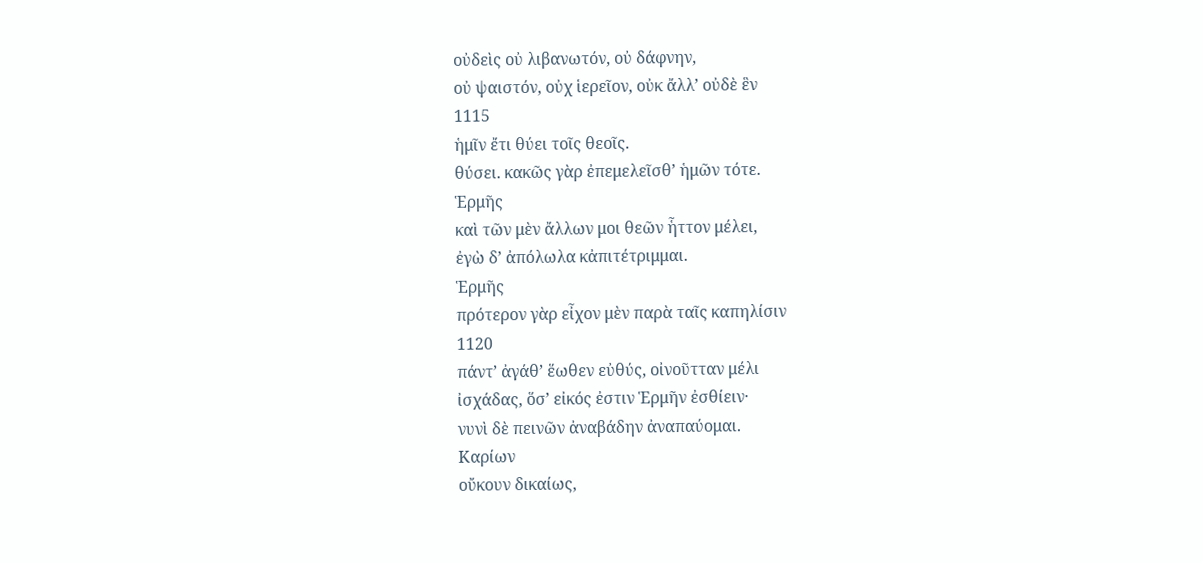οὐδεὶς οὐ λιβανωτόν, οὐ δάφνην,
οὐ ψαιστόν, οὐχ ἱερεῖον, οὐκ ἄλλʼ οὐδὲ ἓν
1115
ἡμῖν ἔτι θύει τοῖς θεοῖς.
θύσει. κακῶς γὰρ ἐπεμελεῖσθʼ ἡμῶν τότε.
Ἑρμῆς
καὶ τῶν μὲν ἄλλων μοι θεῶν ἧττον μέλει,
ἐγὼ δʼ ἀπόλωλα κἀπιτέτριμμαι.
Ἑρμῆς
πρότερον γὰρ εἶχον μὲν παρὰ ταῖς καπηλίσιν
1120
πάντʼ ἀγάθʼ ἕωθεν εὐθύς, οἰνοῦτταν μέλι
ἰσχάδας, ὅσʼ εἰκός ἐστιν Ἑρμῆν ἐσθίειν·
νυνὶ δὲ πεινῶν ἀναβάδην ἀναπαύομαι.
Καρίων
οὔκουν δικαίως,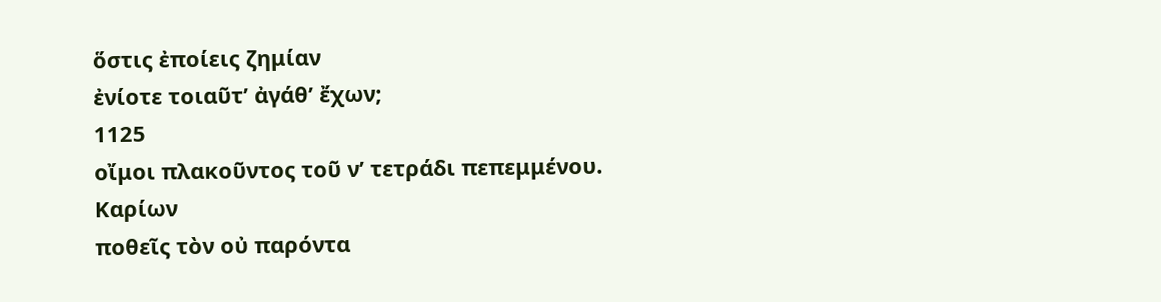ὅστις ἐποίεις ζημίαν
ἐνίοτε τοιαῦτʼ ἀγάθʼ ἔχων;
1125
οἴμοι πλακοῦντος τοῦ νʼ τετράδι πεπεμμένου.
Καρίων
ποθεῖς τὸν οὐ παρόντα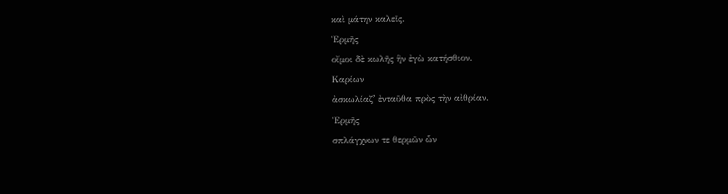καὶ μάτην καλεῖς.
Ἑρμῆς
οἴμοι δὲ κωλῆς ἣν ἐγὼ κατήσθιον.
Καρίων
ἀσκωλίαζʼ ἐνταῦθα πρὸς τὴν αἰθρίαν.
Ἑρμῆς
σπλάγχνων τε θερμῶν ὧν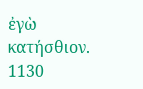ἐγὼ κατήσθιον.
1130